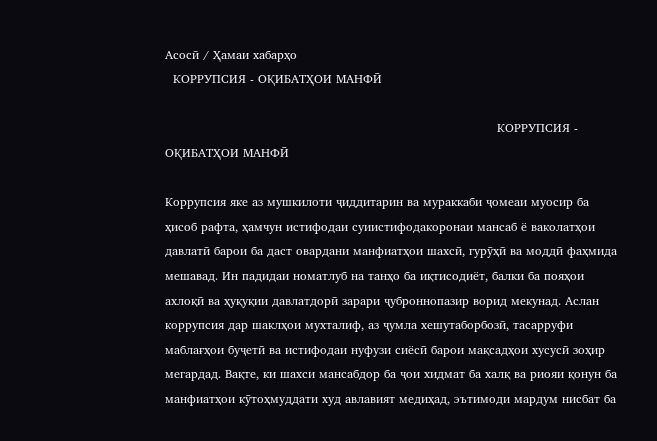Асосӣ / Ҳамаи хабарҳо
  КОРРУПСИЯ - ОҚИБАТҲОИ МАНФӢ

                                                                                   КОРРУПСИЯ - ОҚИБАТҲОИ МАНФӢ

Коррупсия яке аз мушкилоти ҷиддитарин ва мураккаби ҷомеаи муосир ба ҳисоб рафта, ҳамчун истифодаи суиистифодакоронаи мансаб ё ваколатҳои давлатӣ барои ба даст овардани манфиатҳои шахсӣ, гурӯҳӣ ва моддӣ фаҳмида мешавад. Ин падидаи номатлуб на танҳо ба иқтисодиёт, балки ба пояҳои ахлоқӣ ва ҳуқуқии давлатдорӣ зарари ҷуброннопазир ворид мекунад. Аслан коррупсия дар шаклҳои мухталиф, аз ҷумла хешутаборбозӣ, тасарруфи маблағҳои буҷетӣ ва истифодаи нуфузи сиёсӣ барои мақсадҳои хусусӣ зоҳир мегардад. Вақте, ки шахси мансабдор ба ҷои хидмат ба халқ ва риояи қонун ба манфиатҳои кӯтоҳмуддати худ авлавият медиҳад, эътимоди мардум нисбат ба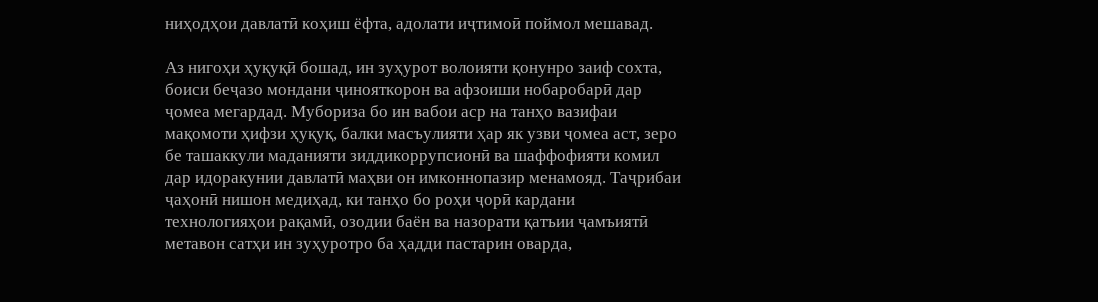ниҳодҳои давлатӣ коҳиш ёфта, адолати иҷтимоӣ поймол мешавад.

Аз нигоҳи ҳуқуқӣ бошад, ин зуҳурот волоияти қонунро заиф сохта, боиси беҷазо мондани ҷинояткорон ва афзоиши нобаробарӣ дар ҷомеа мегардад. Мубориза бо ин вабои аср на танҳо вазифаи мақомоти ҳифзи ҳуқуқ, балки масъулияти ҳар як узви ҷомеа аст, зеро бе ташаккули маданияти зиддикоррупсионӣ ва шаффофияти комил дар идоракунии давлатӣ маҳви он имконнопазир менамояд. Таҷрибаи ҷаҳонӣ нишон медиҳад, ки танҳо бо роҳи ҷорӣ кардани технологияҳои рақамӣ, озодии баён ва назорати қатъии ҷамъиятӣ метавон сатҳи ин зуҳуротро ба ҳадди пастарин оварда,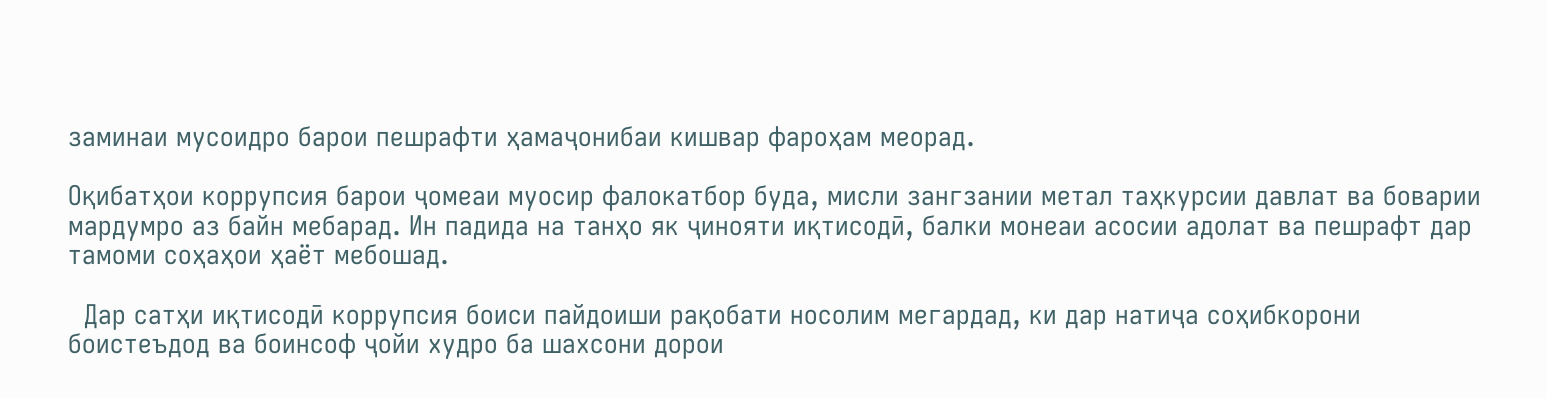заминаи мусоидро барои пешрафти ҳамаҷонибаи кишвар фароҳам меорад.

Оқибатҳои коррупсия барои ҷомеаи муосир фалокатбор буда, мисли зангзании метал таҳкурсии давлат ва боварии мардумро аз байн мебарад. Ин падида на танҳо як ҷинояти иқтисодӣ, балки монеаи асосии адолат ва пешрафт дар тамоми соҳаҳои ҳаёт мебошад.

  Дар сатҳи иқтисодӣ коррупсия боиси пайдоиши рақобати носолим мегардад, ки дар натиҷа соҳибкорони боистеъдод ва боинсоф ҷойи худро ба шахсони дорои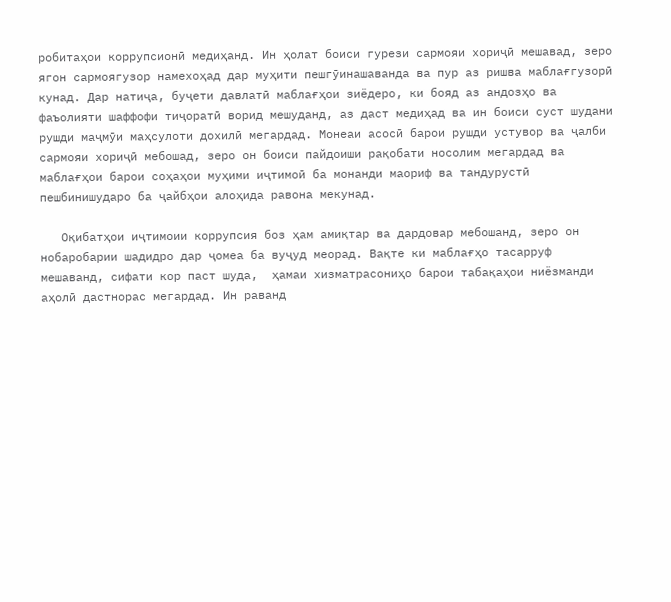робитаҳои коррупсионӣ медиҳанд. Ин ҳолат боиси гурези сармояи хориҷӣ мешавад, зеро ягон сармоягузор намехоҳад дар муҳити пешгӯинашаванда ва пур аз ришва маблағгузорӣ кунад. Дар натиҷа, буҷети давлатӣ маблағҳои зиёдеро, ки бояд аз андозҳо ва фаъолияти шаффофи тиҷоратӣ ворид мешуданд, аз даст медиҳад ва ин боиси суст шудани рушди маҷмӯи маҳсулоти дохилӣ мегардад. Монеаи асосӣ барои рушди устувор ва ҷалби сармояи хориҷӣ мебошад, зеро он боиси пайдоиши рақобати носолим мегардад ва маблағҳои барои соҳаҳои муҳими иҷтимоӣ ба монанди маориф ва тандурустӣ пешбинишударо ба ҷайбҳои алоҳида равона мекунад.

   Оқибатҳои иҷтимоии коррупсия боз ҳам амиқтар ва дардовар мебошанд, зеро он нобаробарии шадидро дар ҷомеа ба вуҷуд меорад. Вақте ки маблағҳо тасарруф мешаванд, сифати кор паст шуда,  ҳамаи хизматрасониҳо барои табақаҳои ниёзманди аҳолӣ дастнорас мегардад. Ин раванд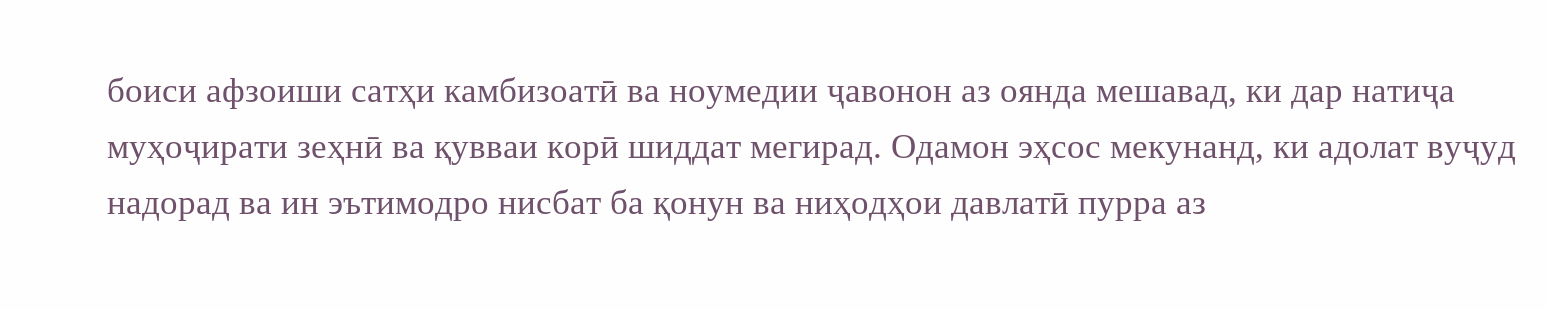боиси афзоиши сатҳи камбизоатӣ ва ноумедии ҷавонон аз оянда мешавад, ки дар натиҷа муҳоҷирати зеҳнӣ ва қувваи корӣ шиддат мегирад. Одамон эҳсос мекунанд, ки адолат вуҷуд надорад ва ин эътимодро нисбат ба қонун ва ниҳодҳои давлатӣ пурра аз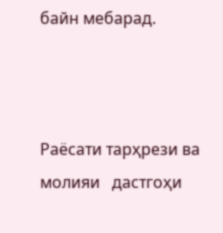байн мебарад.



Раёсати тарҳрези ва молияи   дастгоҳи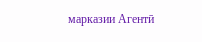марказии Агентӣ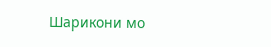Шарикони мо